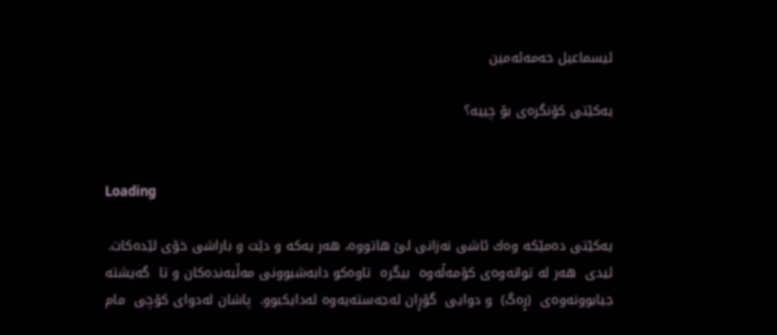ئیسماعیل حه‌مه‌ئه‌مین

یه‌كێتی كۆنگره‌ی بۆ چییه‌؟


Loading

یه‌كێتی ده‌مێكه‌ وه‌ك ئاشی نه‌زانی لێ هاتووه‌، هه‌ر یه‌كه‌ و دێت و باراشی خۆی لێده‌كات. ئیدی  هه‌ر له‌ توانه‌وه‌ی كۆمه‌ڵه‌وه‌  بیگره‌  تاوه‌كو دابه‌شبوونی مه‌ڵبه‌نده‌كان و تا  گه‌یشته‌   جیابوونه‌وه‌ی  (ڕه‌گ)  و دوایی  گۆڕان له‌جه‌سته‌یه‌وه‌ له‌دایكبوو.  پاشان له‌دوای كۆچی  مام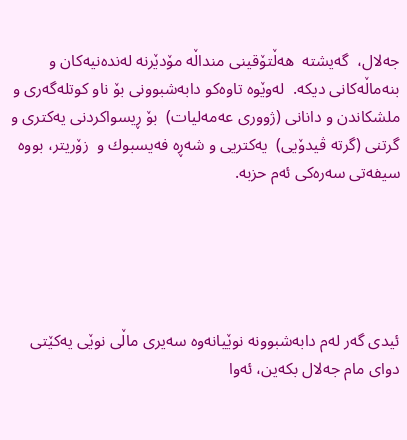جه‌لال،  گه‌یشته‌ ‌ هه‌ڵتۆقینی منداڵه‌ مۆدێرنه‌ له‌نده‌نیه‌كان و بنه‌ماڵه‌كانی دیكه.  له‌وێوه‌‌ تاوه‌كو دابه‌شبوونی بۆ ناو كوتله‌گه‌ری و ملشكاندن و دانانی (ژووری عه‌مه‌لیات)  بۆ ڕیسواكردنی یه‌كتری و  گرتنی (گرته‌ ڤیدۆیی)  یه‌كتریی و شه‌ڕه‌ فه‌یسبوك و  زۆریتر، بووه‌ سیفه‌تی سه‌ره‌كی ئه‌م حزبه‌.





ئیدی گه‌ر له‌م دابه‌شبوونه‌ نوێیانه‌وه‌ سه‌یری ماڵی نوێی یه‌كێتی دوای مام جه‌لال بكه‌ین، ئه‌وا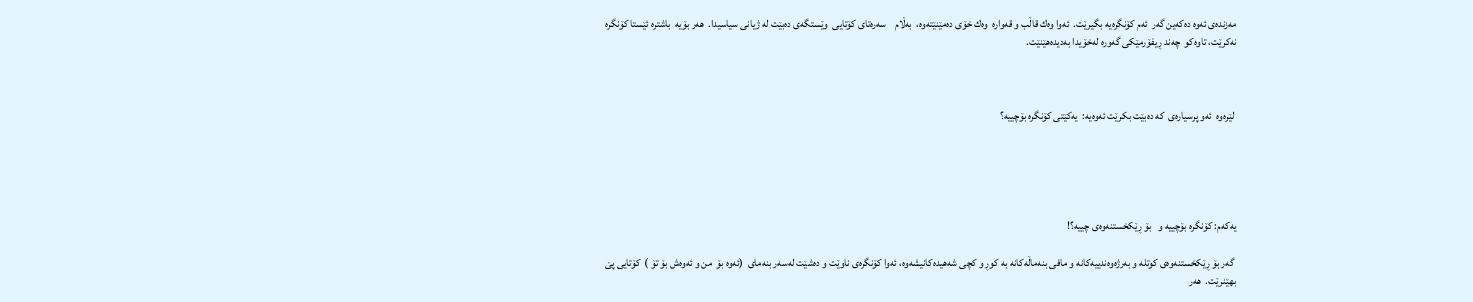مه‌زنده‌ی ئه‌وه‌ ده‌كه‌ین گه‌ر  ئه‌م كۆنگره‌یه‌ بگیرێت.  ئه‌وا وه‌ك قاڵب و قه‌واره‌  وه‌ك خۆی ده‌مێنێته‌وه‌،  به‌ڵام    سه‌ره‌تای كۆتایی  وێستگه‌ی ده‌بێت له‌ ژیانی سیاسیدا.  هه‌ر بۆیه‌  باشتره‌ ئێستا كۆنگره‌  نه‌كرێت، تاوه‌كو  چه‌ند ڕیفۆرمێكی گه‌وره‌ له‌خۆیدا به‌دیده‌هێنێت.



 لێره‌وه‌  ئه‌و پرسیاره‌ی  كه‌ ده‌بێت بكرێت ئه‌وه‌یه‌:  یه‌كێتی كۆنگره‌ بۆچییه‌؟





یه‌كه‌م: كۆنگره‌ بۆچییه‌ و   بۆ ڕێكخستنه‌وه‌ی چییه‌؟!

 گه‌ر بۆ ڕێكخستنه‌وه‌ی كوتله‌ و به‌رژه‌وه‌ندییه‌كانه‌ و مافی بنه‌ماڵه‌كانه‌ به‌ كوڕ و كچی شه‌هیده‌كانیشه‌وه‌، ئه‌وا كۆنگره‌ی ناوێت و ده‌شێت له‌سه‌ر بنه‌مای ‌ (ئه‌وه‌ بۆ  من و ئه‌وه‌ش بۆ تۆ )  كۆتایی پێ بهێنرێت.  هه‌ر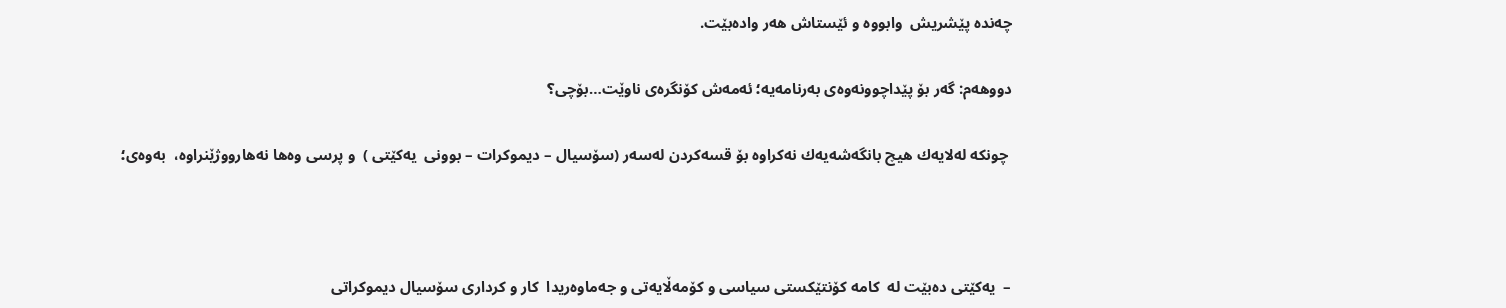چه‌نده‌ پێشریش  وابووه‌ و ئێستاش هه‌ر واده‌بێت.

دووهه‌م: گه‌ر بۆ پێداچوونه‌وه‌ی به‌رنامه‌یه‌؛ ئه‌مه‌ش كۆنگره‌ی ناوێت…بۆچی؟

 چونكه‌ له‌لایه‌ك هیچ بانگه‌شه‌یه‌ك نه‌كراوه‌ بۆ قسه‌كردن له‌سه‌ر (سۆسیال – دیموكرات – بوونی  یه‌كێتی )  و پرسی وه‌ها نه‌هارووژێنراوه‌،  به‌وه‌ی؛



–  یه‌كێتی ده‌بێت له‌  كامه‌ كۆنتێكستی سیاسی و كۆمه‌ڵایه‌تی و جه‌ماوه‌ریدا  كار و كرداری سۆسیال دیموكراتی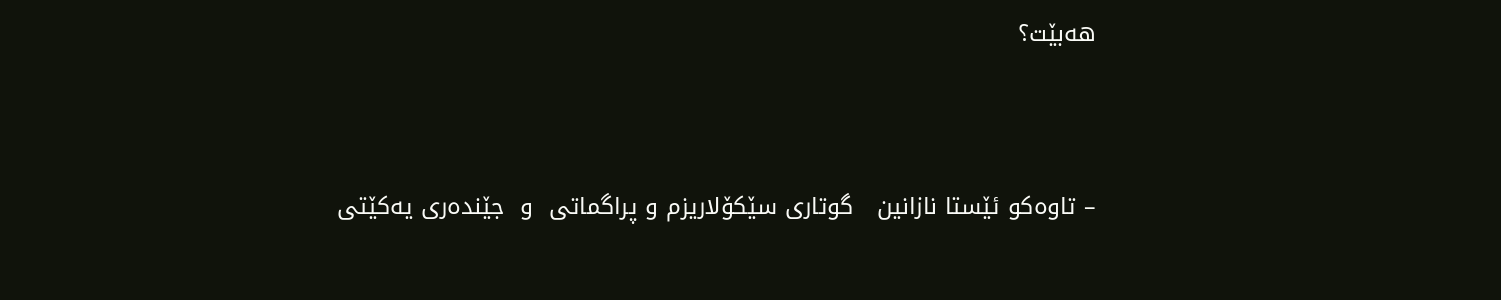هه‌بێت؟



– تاوه‌كو ئێستا نازانین   گوتاری سێكۆلاریزم و پراگماتی  و  جێنده‌ری یه‌كێتی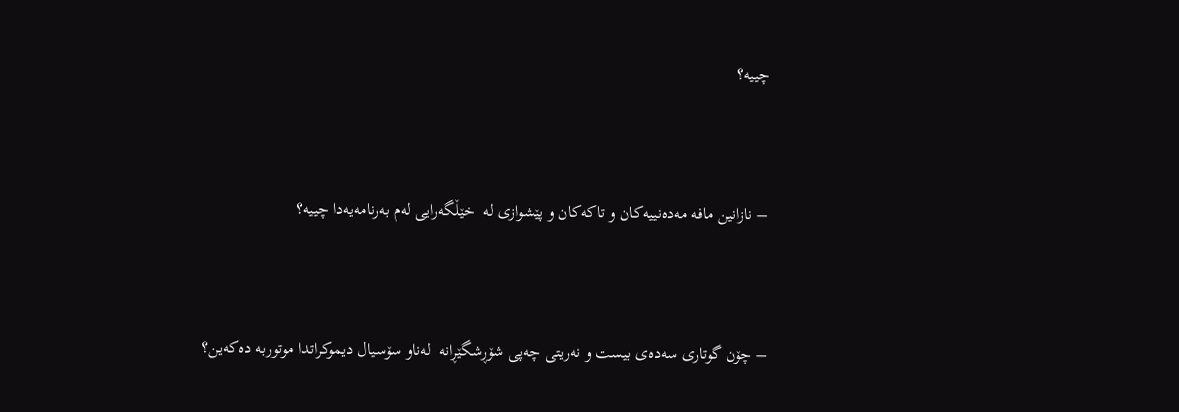چییه‌؟



– نازانین مافه‌ مه‌ده‌نییه‌كان و تاكه‌كان و پێشوازی له‌  خێڵگه‌رایی له‌م به‌رنامه‌یه‌دا چییه‌؟



– چۆن گوتاری سه‌ده‌ی بیست و نه‌ریتی چه‌پی شۆڕشگێڕانه‌  له‌ناو سۆسیال دیموكراتدا موتوربه‌ ده‌كه‌ین؟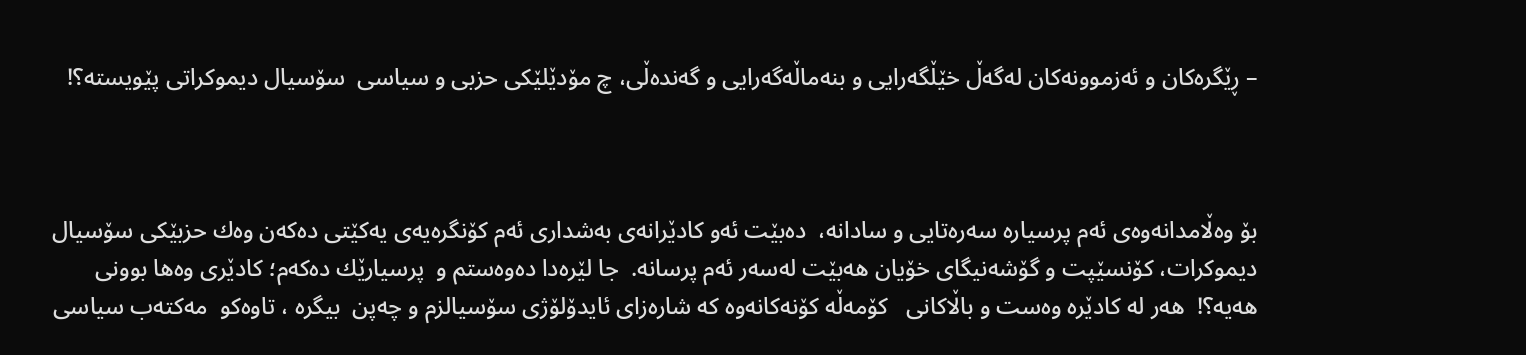– ڕێگره‌كان و ئه‌زموونه‌كان له‌گه‌ڵ خێڵگه‌رایی و بنه‌ماڵه‌گه‌رایی و گه‌نده‌ڵی، چ مۆدێلێكی حزبی و سیاسی  سۆسیال دیموكراتی پێویسته‌؟!



بۆ وه‌ڵامدانه‌وه‌ی ئه‌م پرسیاره‌ سه‌ره‌تایی و سادانه‌،  ده‌بێت ئه‌و كادێرانه‌ی به‌شداری ئه‌م كۆنگره‌یه‌ی یه‌كێتی ده‌كه‌ن وه‌ك حزبێكی سۆسیال دیموكرات، كۆنسێپت و گۆشه‌نیگای خۆیان هه‌بێت له‌سه‌ر ئه‌م پرسانه‌.  جا لێره‌دا ده‌وه‌ستم و  پرسیارێك ده‌كه‌م؛ كادێری وه‌ها بوونی هه‌یه‌؟!  هه‌ر له‌ كادێره‌ وه‌ست و باڵاكانی   كۆمه‌ڵه‌ كۆنه‌كانه‌وه‌ كه‌ شاره‌زای ئایدۆلۆژی سۆسیالزم و چه‌پن ‌ بیگره‌ ، تاوه‌كو  مه‌كته‌ب سیاسی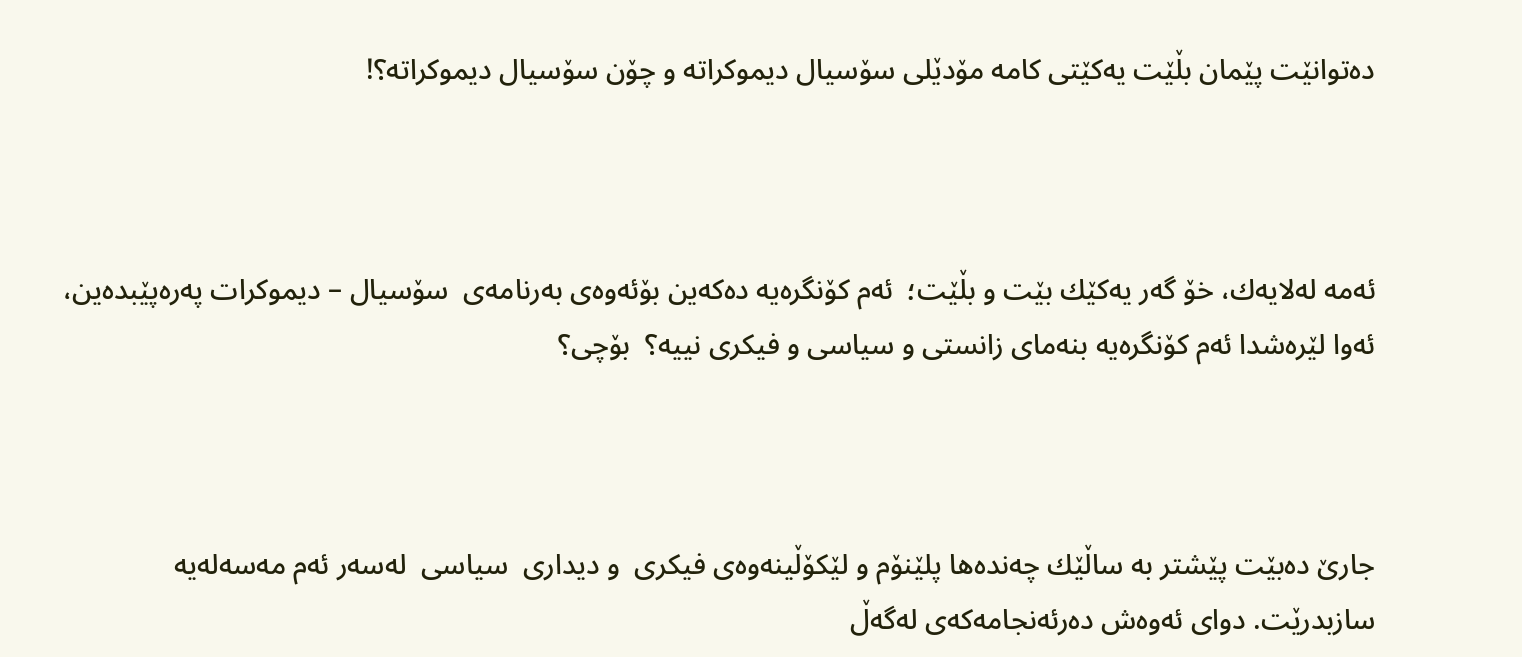ده‌توانێت پێمان بڵێت یه‌كێتی كامه‌ مۆدێلی سۆسیال دیموكراته‌ و چۆن سۆسیال دیموكراته‌؟!



ئه‌مه‌ له‌لایه‌ك، خۆ گه‌ر یه‌كێك بێت و بڵێت؛  ئه‌م كۆنگره‌یه‌ ده‌كه‌ین بۆئه‌وه‌ی به‌رنامه‌ی  سۆسیال – دیموكرات په‌ره‌پێبده‌ین، ئه‌وا لێره‌شدا ئه‌م كۆنگره‌یه‌ بنه‌مای زانستی و سیاسی و فیكری نییه‌؟  بۆچی؟



جارێ ده‌بێت پێشتر به ‌ساڵێك چه‌نده‌ها پلێنۆم و لێكۆڵینه‌وه‌ی فیكری  و دیداری  سیاسی  له‌سه‌ر ئه‌م مه‌سه‌له‌یه‌ سازبدرێت. دوای ئه‌وه‌ش ده‌رئه‌نجامه‌كه‌ی له‌گه‌ڵ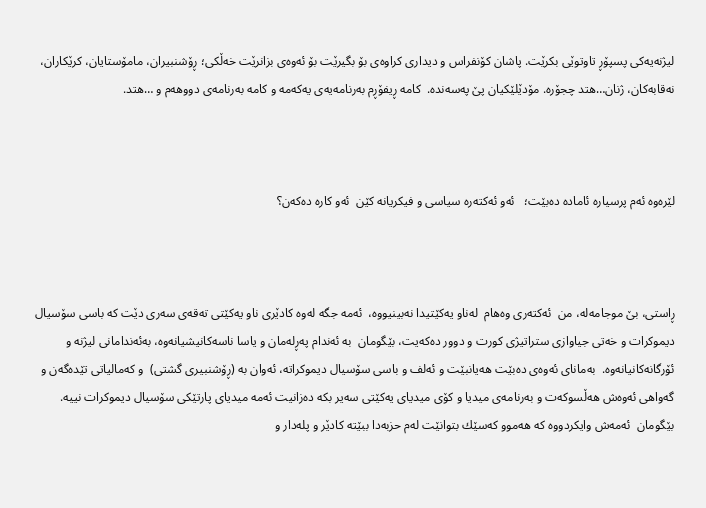لیژنه‌یه‌كی پسپۆڕ تاوتوێی بكرێت. پاشان كۆنفراس و دیداری كراوه‌ی بۆ بگیرێت بۆ ئه‌وه‌ی بزانرێت خه‌ڵكی؛ ڕۆشنبیران، مامۆستایان، كرێكاران، نه‌قابه‌كان، ژنان…هتد چجۆره. مۆدێلێكیان پێ په‌سه‌نده‌.  كامه‌ ڕیفۆڕم به‌رنامه‌یه‌ی یه‌كه‌مه‌ و كامه‌ به‌رنامه‌ی دووهه‌م و …هتد.



لێره‌وه‌ ئه‌م پرسیاره‌ ئاماده‌ ده‌بێت؛   ئه‌و ئه‌كته‌ره‌ سیاسی و فیكریانه‌ كێن  ئه‌و كاره‌‌ ده‌كه‌ن؟



ڕاستی، بێ موجامه‌له‌، من  ئه‌كته‌ری وه‌هام  له‌ناو یه‌كێتیدا نه‌بینیووه،  ئه‌مه‌ جگه‌ له‌وه‌ كادێری ناو یه‌كێتی ته‌قه‌ی سه‌ری دێت كه ‌باسی سۆسیال دیموكرات و خه‌تی جیاوازی ستراتیژی كورت و دوور ده‌كه‌یت، بێگومان  به‌ ئه‌ندام په‌ڕله‌مان و یاسا ناسه‌كانیشیانه‌وه‌، به‌ئه‌ندامانی لیژنه‌ و  ئۆرگانه‌كانیانه‌وه‌.  به‌مانای ئه‌وه‌ی ده‌بێت هه‌یانبێت و ئه‌لف و باسی سۆسیال دیموكراته‌، ئه‌وان به‌ (ڕۆشنبیری گشتی)  و كه‌مالیاتی تێده‌گه‌ن و  گه‌واهی ئه‌وه‌ش هه‌ڵسوكه‌ت و به‌رنامه‌ی میدیا و كۆی میدیای یه‌كێتی سه‌یر بكه‌ ده‌زانیت ئه‌مه‌ میدیای پارتێكی سۆسیال دیموكرات نییه‌.  بێگومان  ئه‌مه‌ش وایكردووه‌ كه‌ هه‌موو كه‌سێك بتوانێت له‌م حزبه‌دا ببێته‌ كادێر و پله‌دار و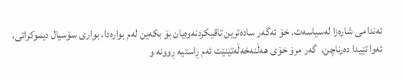ئه‌ندامی شاره‌زا له‌سیاسه‌ت. خۆ ئه‌گه‌ر ساده‌ترین تاقیكردنه‌وه‌یان بۆ بكه‌ین له‌م بواره‌دا، بواری سۆسیال دیموكراتی،  ئه‌وا تێیدا ده‌رناچن.  گه‌ر مرۆ خۆی هه‌ڵنه‌خه‌ڵه‌تێنێت ئه‌م ڕاستیه‌ ڕوونه‌ و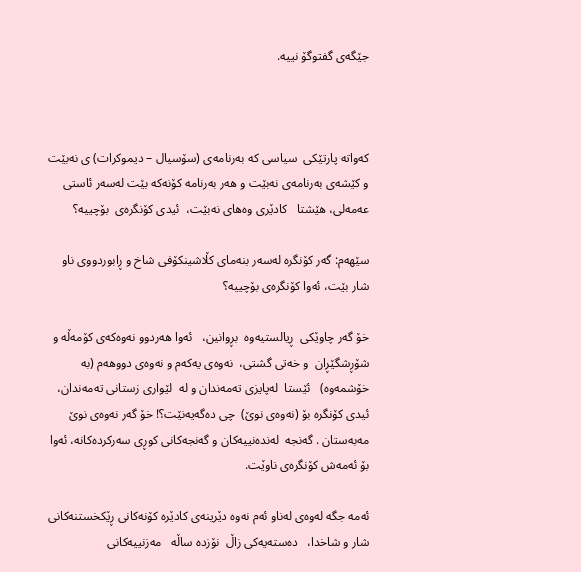جێگه‌ی گفتوگۆ نییه‌.



كه‌واته‌ پارتێكی  سیاسی كه‌ به‌رنامه‌ی (سۆسیال – دیموكرات) ی نه‌بێت و كێشه‌ی به‌رنامه‌ی نه‌بێت و هه‌ر به‌رنامه‌ كۆنه‌كه‌ بێت له‌سه‌ر ئاستی عه‌مه‌لی، هێشتا   كادێری وه‌های نه‌بێت،  ئیدی كۆنگره‌ی  بۆچییه‌؟

سێهه‌م: گه‌ر كۆنگره‌ له‌سه‌ر بنه‌مای كڵاشینكۆفی شاخ و ڕابوردووی ناو شار بێت، ئه‌وا كۆنگره‌ی بۆچییه‌؟

خۆ گه‌ر چاوێكی  ڕیالستیه‌وه‌  بڕوانین،   ئه‌وا هه‌ردوو نه‌وه‌كه‌ی كۆمه‌ڵه‌ و شۆڕشگێڕان  و خه‌تی گشتی،  نه‌وه‌ی یه‌كه‌م و نه‌وه‌ی دووهه‌م (به‌ خۆشمه‌وه‌)   ئێستا  له‌پایزی ته‌مه‌ندان و له‌  لێواری زستانی ته‌مه‌ندان، ئیدی كۆنگره‌ بۆ (نه‌وه‌ی نوێ)  چی ده‌گه‌یه‌نێت؟! خۆ گه‌ر نه‌وه‌ی نوێ مه‌به‌ستان . گه‌نجه‌  له‌نده‌نییه‌كان و گه‌نجه‌كانی كوڕی سه‌ركرده‌كانه‌، ئه‌وا بۆ ئه‌مه‌ش كۆنگره‌ی ناوێت.

ئه‌مه‌ جگه‌ له‌وه‌ی له‌ناو ئه‌م نه‌وه‌ دێرینه‌ی كادێره‌ كۆنه‌كانی ڕێكخستنه‌كانی شار و شاخدا،   ده‌سته‌یه‌كی زاڵ ‌ نۆزده‌ ساڵه‌   مه‌زنییه‌كانی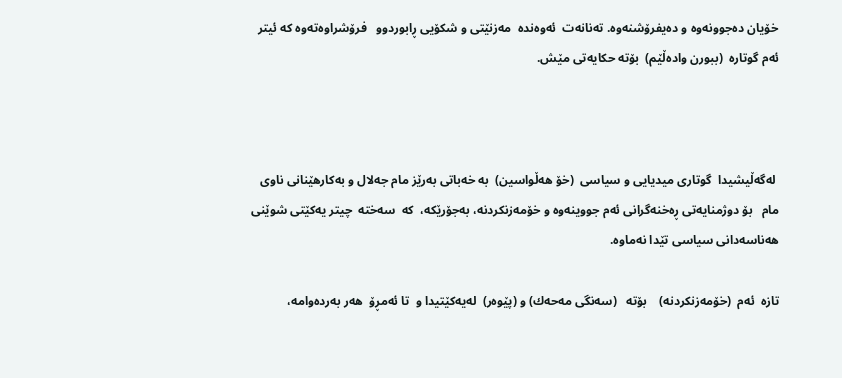خۆیان ده‌جوونه‌وه‌ و ده‌یفرۆشنه‌وه‌. ته‌نانه‌ت ‌ ئه‌وه‌نده‌  مه‌زنێتی و شكۆیی ڕابوردوو   فرۆشراوه‌ته‌وه‌ كه‌ ئیتر ئه‌م گوتاره‌  (ببورن واده‌ڵێم)  بۆته‌ حكایه‌تی مێش.



 له‌گه‌ڵیشیدا  گوتاری میدیایی و سیاسی  (خۆ هه‌ڵواسین)  به‌ خه‌باتی به‌رێز مام جه‌لال و به‌كارهێنانی ناوی مام   بۆ دوژمنایه‌تی ڕه‌خنه‌گرانی ئه‌م جووینه‌وه‌ و خۆمه‌زنكردنه‌، به‌جۆرێكه‌،  كه‌  سه‌خته‌  چیتر یه‌كێتی شوێنی هه‌ناسه‌دانی سیاسی تێدا نه‌ماوه‌.

تازه‌  ئه‌م  (خۆمه‌زنكردنه‌)    بۆته‌   (سه‌نگی مه‌حه‌ك) و (پێوه‌ر)  له‌یه‌كێتیدا و  تا ئه‌مڕۆ  هه‌ر به‌رده‌وامه،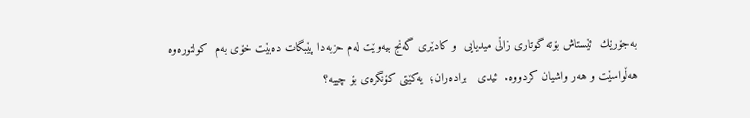به‌جۆرێك  ئێستاش بۆته‌ گوتاری زاڵی میدیایی  و كادێری گه‌نج بیه‌وێت له‌م حزبه‌دا پێبگات ده‌بێت خۆی به‌م  كولتوره‌وه‌ هه‌ڵواسێت و هه‌ر واشیان كردووه‌.  ئیدی   براده‌ران؛  یه‌كێتی كۆنگره‌ی بۆ چییه‌؟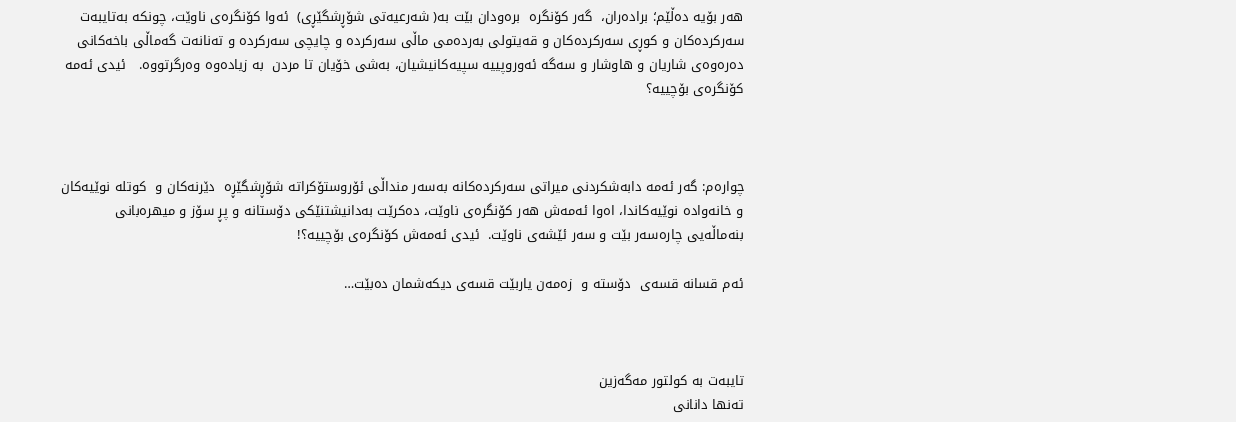هه‌ر بۆیه‌ ده‌ڵێم؛ براده‌ران،  گه‌ر كۆنگره‌  بره‌ودان‌ بێت‌ به‌( شه‌رعیه‌تی شۆڕشگێڕی)  ئه‌وا كۆنگره‌ی ناوێت، چونكه‌‌ به‌تایبه‌ت سه‌ركرده‌كان و كوڕی سه‌ركرده‌كان و قه‌یتولی به‌رده‌می ماڵی سه‌ركرده‌ و چایچی سه‌ركرده‌ و ته‌نانه‌ت گه‌ماڵی باخه‌كانی ده‌ره‌وه‌ی شاریان و هاوشار و سه‌گه‌ ئه‌وروپییه‌ سپیه‌كانیشیان، به‌شی خۆیان تا مردن  به‌ زیاده‌وه‌ وه‌رگرتووه‌.   ئیدی ئه‌مه‌ كۆنگره‌ی بۆچییه‌؟



چواره‌م: گه‌ر ئه‌مه‌ دابه‌شكردنی میراتی سه‌ركرده‌كانه‌ به‌سه‌ر منداڵی ئۆروستۆكراته‌ شۆڕشگێڕه‌  دێرنه‌كان و  كوتله‌ نوێیه‌كان و خانه‌واده‌ نوێیه‌كاندا، اه‌وا ئه‌مه‌ش هه‌ر كۆنگره‌ی ناوێت، ده‌كرێت به‌دانیشتنێكی دۆستانه‌ و پڕ سۆز و میهره‌بانی بنه‌ماڵه‌یی چاره‌سه‌ر ‌بێت و سه‌ر ئێشه‌ی ناوێت.  ئیدی ئه‌مه‌ش كۆنگره‌ی بۆچییه‌؟!

ئه‌م قسانه‌ قسه‌ی  دۆسته‌ و  زه‌مه‌ن یاربێت قسه‌ی دیكه‌شمان ده‌بێت…



تایبه‌ت به‌ كولتور مه‌گه‌زین
ته‌نها دانانی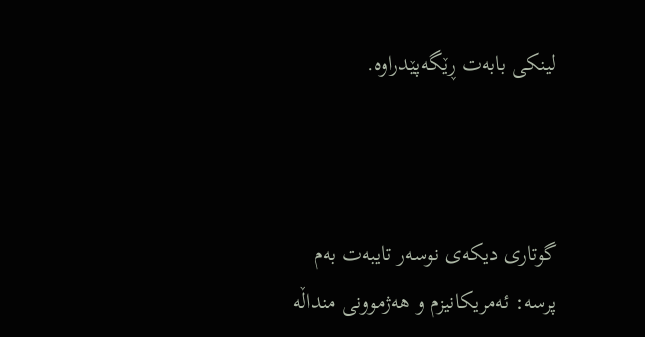لینكی بابه‌ت ڕێگه‌پێدراوه‌.



گوتاری دیكه‌ی نوسه‌ر تایبه‌ت به‌م پرسه‌: ئه‌مریكانیزم و هه‌ژموونی منداڵه‌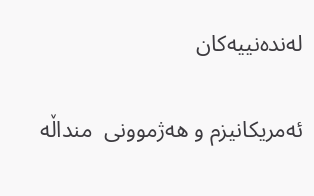له‌نده‌نییه‌كان

ئه‌مریكانیزم و هه‌ژموونی  منداڵه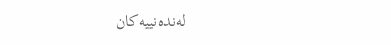له‌نده‌نییه‌كان